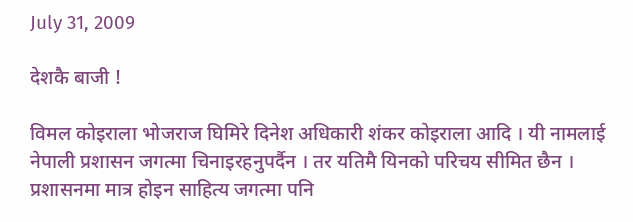July 31, 2009

देशकै बाजी !

विमल कोइराला भोजराज घिमिरे दिनेश अधिकारी शंकर कोइराला आदि । यी नामलाई नेपाली प्रशासन जगत्मा चिनाइरहनुपर्दैन । तर यतिमै यिनको परिचय सीमित छैन । प्रशासनमा मात्र होइन साहित्य जगत्मा पनि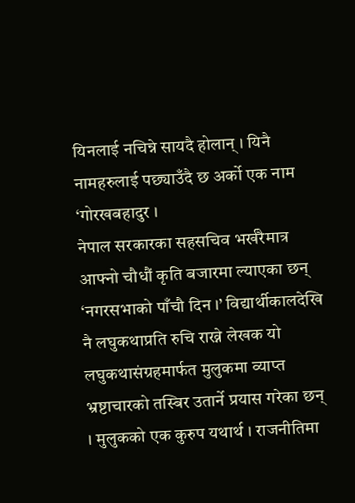यिनलाई नचिन्ने सायदै होलान् । यिनै नामहरुलाई पछ्याउँदै छ अर्को एक नाम ‘गोरखबहादुर ।
नेपाल सरकारका सहसचिव भर्खरैमात्र आफ्नो चौधौं कृति बजारमा ल्याएका छन् ‘नगरसभाको पाँचौ दिन ।’ विद्यार्थीकालदेखि नै लघुकथाप्रति रुचि राख्ने लेखक यो लघुकथासंग्रहमार्फत मुलुकमा व्याप्त भ्रष्टाचारको तस्बिर उतार्ने प्रयास गरेका छन् । मुलुकको एक कुरुप यथार्थ । राजनीतिमा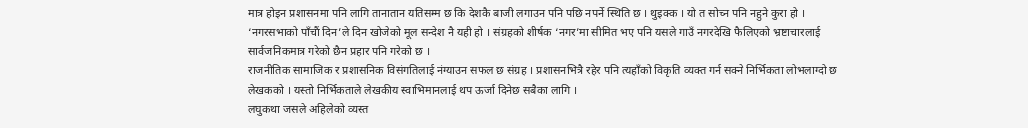मात्र होइन प्रशासनमा पनि लागि तानातान यतिसम्म छ कि देशकै बाजी लगाउन पनि पछि नपर्ने स्थिति छ । थुइक्क । यो त सोच्न पनि नहुने कुरा हो ।
‘नगरसभाको पाँचौं दिन’ले दिन खोजेको मूल सन्देश नै यही हो । संग्रहको शीर्षक ‘नगर’मा सीमित भए पनि यसले गाउँ नगरदेखि फैलिएको भ्रष्टाचारलाई सार्वजनिकमात्र गरेको छैन प्रहार पनि गरेको छ ।
राजनीतिक सामाजिक र प्रशासनिक विसंगतिलाई नंग्याउन सफल छ संग्रह । प्रशासनभित्रै रहेर पनि त्यहाँको विकृति व्यक्त गर्न सक्ने निर्भिकता लोभलाग्दो छ लेखकको । यस्तो निर्भिकताले लेखकीय स्वाभिमानलाई थप ऊर्जा दिनेछ सबैका लागि ।
लघुकथा जसले अहिलेको व्यस्त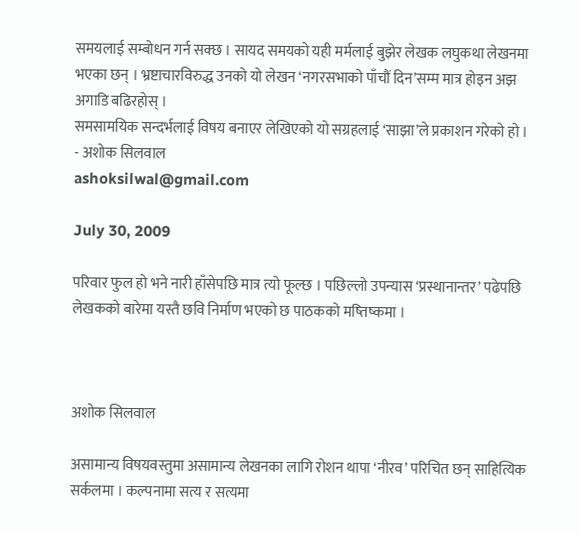समयलाई सम्बोधन गर्न सक्छ । सायद समयको यही मर्मलाई बुझेर लेखक लघुकथा लेखनमा भएका छन् । भ्रष्टाचारविरुद्ध उनको यो लेखन ‘नगरसभाको पाँचौं दिन’सम्म मात्र होइन अझ अगाडि बढिरहोस् ।
समसामयिक सन्दर्भलाई विषय बनाएर लेखिएको यो सग्रहलाई ‘साझा’ले प्रकाशन गरेको हो ।
- अशोक सिलवाल
ashoksilwal@gmail.com

July 30, 2009

परिवार फुल हो भने नारी हाँसेपछि मात्र त्यो फूल्छ । पछिल्लो उपन्यास ‘प्रस्थानान्तर’ पढेपछि लेखकको बारेमा यस्तै छवि निर्माण भएको छ पाठकको मष्तिष्कमा ।



अशोक सिलवाल

असामान्य विषयवस्तुमा असामान्य लेखनका लागि रोशन थापा ‘नीरव’ परिचित छन् साहित्यिक सर्कलमा । कल्पनामा सत्य र सत्यमा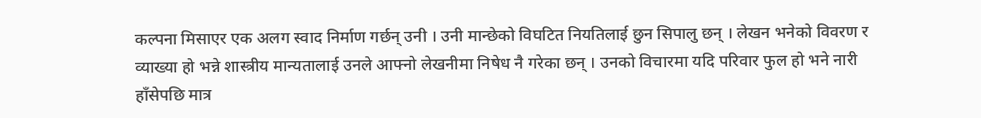कल्पना मिसाएर एक अलग स्वाद निर्माण गर्छन् उनी । उनी मान्छेको विघटित नियतिलाई छुन सिपालु छन् । लेखन भनेको विवरण र व्याख्या हो भन्ने शास्त्रीय मान्यतालाई उनले आफ्नो लेखनीमा निषेध नै गरेका छन् । उनको विचारमा यदि परिवार फुल हो भने नारी हाँसेपछि मात्र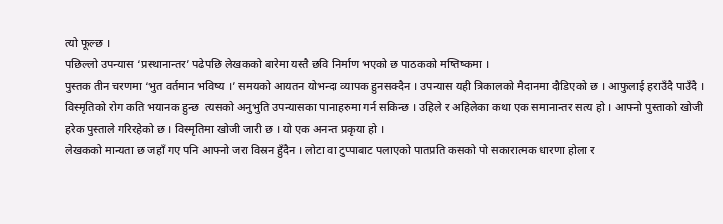त्यो फूल्छ ।
पछिल्लो उपन्यास ‘प्रस्थानान्तर’ पढेपछि लेखकको बारेमा यस्तै छवि निर्माण भएको छ पाठकको मष्तिष्कमा ।
पुस्तक तीन चरणमा ‘भुत वर्तमान भविष्य ।’ समयको आयतन योभन्दा व्यापक हुनसक्दैन । उपन्यास यही त्रिकालको मैदानमा दौडिएको छ । आफुलाई हराउँदै पाउँदै । विस्मृतिको रोग कति भयानक हुन्छ  त्यसको अनुभुति उपन्यासका पानाहरुमा गर्न सकिन्छ । उहिले र अहिलेका कथा एक समानान्तर सत्य हो । आफ्नो पुस्ताको खोजी हरेक पुस्ताले गरिरहेको छ । विस्मृतिमा खोजी जारी छ । यो एक अनन्त प्रकृया हो ।
लेखकको मान्यता छ जहाँ गए पनि आफ्नो जरा विस्रन हुँदैन । लोटा वा टुप्पाबाट पलाएको पातप्रति कसको पो सकारात्मक धारणा होला र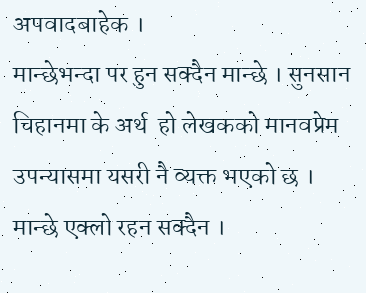अपवादबाहेक ।
मान्छेभन्दा पर हुन सक्दैन मान्छे । सुनसान चिहानमा के अर्थ  हो लेखकको मानवप्रेम उपन्यासमा यसरी नै व्यक्त भएको छ । मान्छे एक्लो रहन सक्दैन ।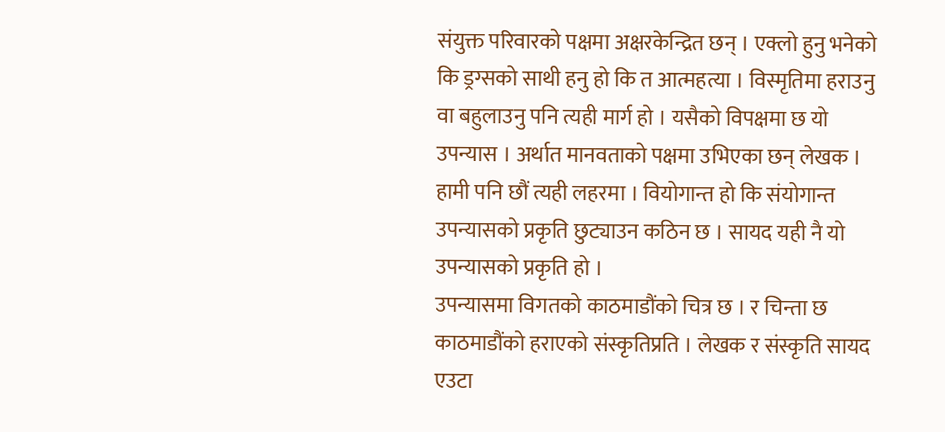संयुक्त परिवारको पक्षमा अक्षरकेन्द्रित छन् । एक्लो हुनु भनेको कि ड्रग्सको साथी हनु हो कि त आत्महत्या । विस्मृतिमा हराउनु वा बहुलाउनु पनि त्यही मार्ग हो । यसैको विपक्षमा छ यो उपन्यास । अर्थात मानवताको पक्षमा उभिएका छन् लेखक । हामी पनि छौं त्यही लहरमा । वियोगान्त हो कि संयोगान्त  उपन्यासको प्रकृति छुट्याउन कठिन छ । सायद यही नै यो उपन्यासको प्रकृति हो ।
उपन्यासमा विगतको काठमाडौंको चित्र छ । र चिन्ता छ काठमाडौंको हराएको संस्कृतिप्रति । लेखक र संस्कृति सायद एउटा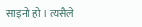साइनो हो । त्यसैले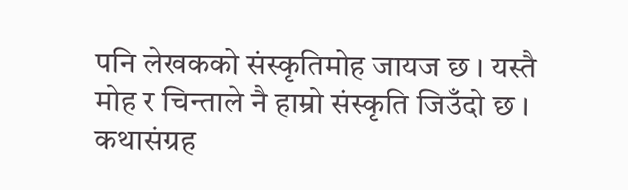पनि लेखकको संस्कृतिमोह जायज छ । यस्तै मोह र चिन्ताले नै हाम्रो संस्कृति जिउँदो छ ।
कथासंग्रह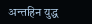अन्तहिन युद्ध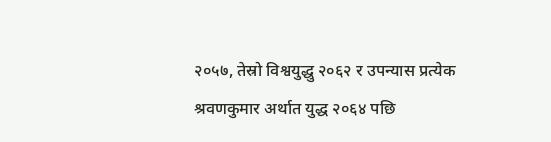२०५७, तेस्रो विश्वयुद्धु २०६२ र उपन्यास प्रत्येक श्रवणकुमार अर्थात युद्ध २०६४ पछि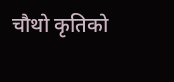चौथो कृतिको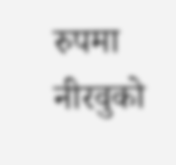रुपमा नीरवुको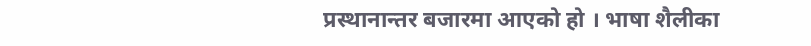प्रस्थानान्तर बजारमा आएको हो । भाषा शैलीका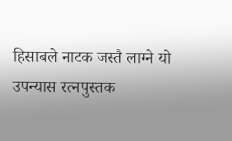हिसाबले नाटक जस्तै लाग्ने यो उपन्यास रत्नपुस्तक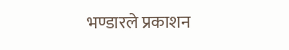भण्डारले प्रकाशन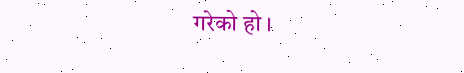गरेको हो ।